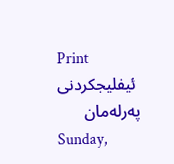Print
 ئیفلیجكردنی په‌‌رله‌‌مان
Sunday,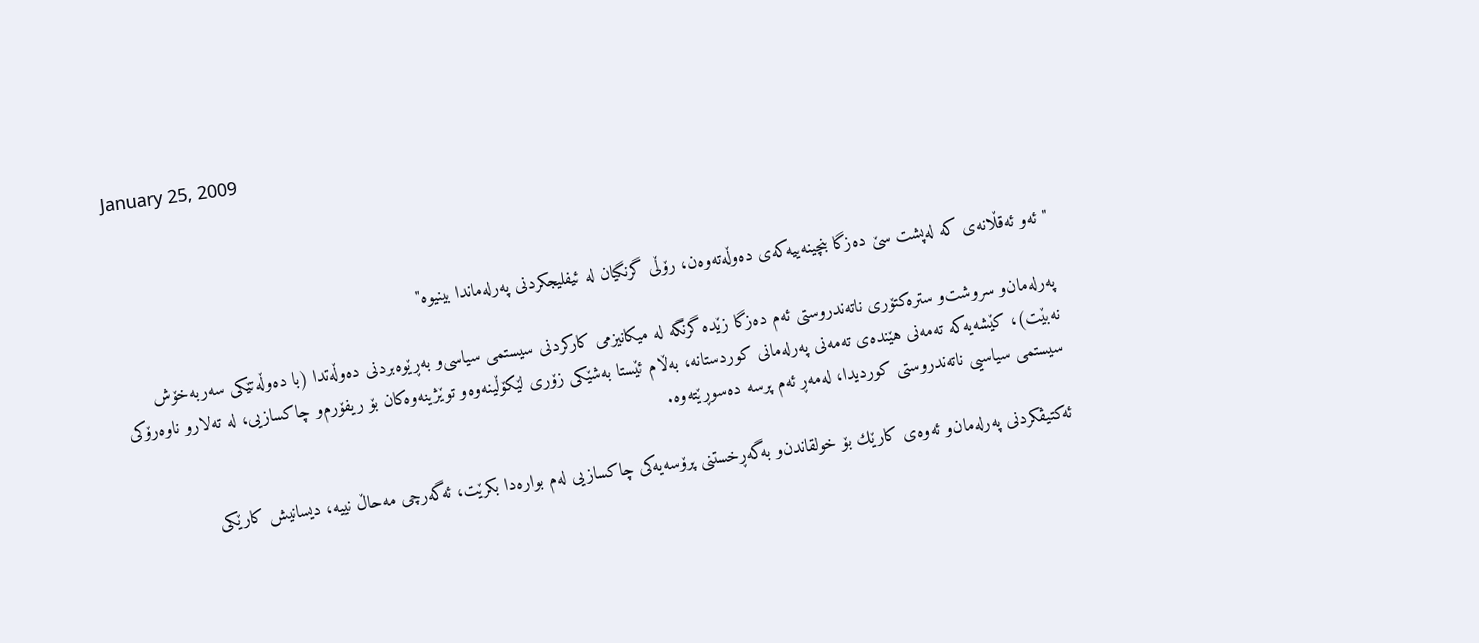January 25, 2009



"ئه‌‌و ئه‌‌قڵانه‌‌ی كه‌‌ له‌پشت سێ‌ ده‌زگا بنچینه‌‌ییه‌‌كه‌‌ی ده‌‌وڵه‌‌ته‌وه‌ن، رۆڵی گرنگیان له‌‌ ئیفلیجكردنی په‌‌رله‌‌ماندا بینیوه‌‌"

په‌‌رله‌‌مان‌و سروشت‌و ستره‌‌كتۆری ناته‌‌ندروستی ئه‌‌م ده‌‌زگا زێده‌‌ گرنگه‌‌ له‌‌ میكانیزمی كاركردنی سیستمی سیاسی‌و به‌ڕێوه‌‌بردنی ده‌‌وڵه‌‌تدا (با ده‌‌وڵه‌‌تێكی سه‌‌ربه‌‌خۆش نه‌‌بێت)، كێشه‌یه‌كه‌ ته‌‌مه‌‌نی هێنده‌‌ی ته‌‌مه‌‌نی په‌‌رله‌‌مانی كوردستانه‌‌، به‌‌ڵام ئێستا به‌‌شێكی زۆری لێكۆڵینه‌‌وه‌‌‌و توێژینه‌‌وه‌‌كان بۆ ریفۆرم‌و چاكسازیی، له‌‌ ته‌‌لارو ناوه‌‌رۆكی سیستمی سیاسیی ناته‌‌ندروستی كوردیدا، له‌‌مه‌ڕ ئه‌‌م پرسه‌‌ ده‌‌سوڕێته‌‌وه‌.

ئه‌كتیڤكردنی په‌‌رله‌‌مان‌و ئه‌‌وه‌‌ی كارێك بۆ خولقاندن‌و به‌‌گه‌ڕخستنی پرۆسه‌‌یه‌‌كی چاكسازیی له‌‌م بواره‌‌دا بكرێت، ئه‌‌گه‌‌رچی مه‌‌حاڵ‌ نییه‌‌، دیسانیش كارێكی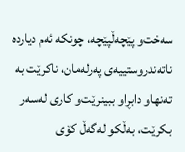سه‌‌خت‌و پێچه‌‌ڵپێچه‌‌، چونكه‌‌ ئه‌‌م دیارده‌‌ ناته‌‌ندروستییه‌‌ی په‌‌رله‌‌مان، ناكرێت به‌‌ ته‌‌نهاو دابڕاو ببینرێت‌و كاری له‌‌سه‌‌ر بكرێت، به‌‌ڵكو‌ له‌‌گه‌‌ڵ‌ كۆی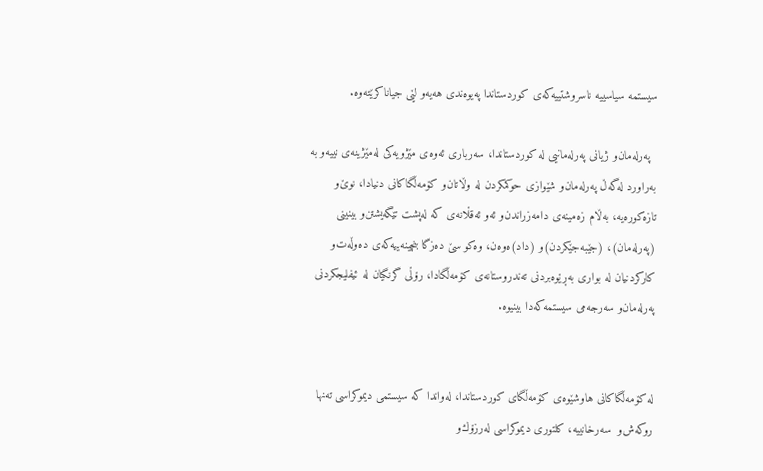سیستمه‌‌ سیاسییه‌‌ ناسروشتییه‌‌كه‌‌ی كوردستاندا په‌‌یوه‌‌ندی هه‌‌یه‌‌‌و لێی جیاناكرێته‌‌وه‌‌.

  په‌‌رله‌‌مان‌و‌ ژیانی په‌‌رله‌‌مانیی له‌‌ كوردستاندا، سه‌‌رباری ئه‌‌وه‌‌ی مێژویه‌‌كی له‌‌مێژینه‌‌ی نییه‌‌‌و به‌‌ به‌‌راورد له‌‌گه‌‌ڵ‌ په‌‌رله‌‌مان‌و شێوازی حوكمكردن له‌‌ وڵاتان‌و كۆمه‌ڵگا‌كانی دنیادا، نوێ‌‌و تازه‌‌كوره‌‌یه‌‌، به‌‌ڵام زه‌مینه‌‌ی دامه‌‌زراندن‌و ئه‌‌و ئه‌‌قڵانه‌‌ی كه‌‌ له‌‌پشت تێگه‌‌یشتن‌و بینینی (په‌‌رله‌‌مان)، (جێبه‌‌جێكردن)و (داد)ه‌وه‌‌ن، وه‌‌كو سێ‌ ده‌زگا بنچینه‌‌ییه‌‌كه‌‌ی ده‌‌وڵه‌‌ت‌و كاركردنیان له‌‌ بواری به‌ڕێوه‌‌بردنی ته‌‌ندروستانه‌‌ی كۆمه‌ڵگا‌دا، رۆڵی گرنگیان له‌‌ ئیفلیجكردنی په‌‌رله‌‌مان‌و سه‌‌رجه‌‌می سیستمه‌‌كه‌‌دا بینیوه‌‌.


له‌‌ كۆمه‌ڵگا‌كانی هاوشێوه‌‌ی كۆمه‌ڵگا‌ی كوردستاندا، له‌‌واندا كه‌‌ سیستمی دیموكراسی ته‌‌نها روكه‌‌ش‌و  سه‌‌رخانییه‌‌، كلتوری دیموكراسی له‌‌رزۆك‌و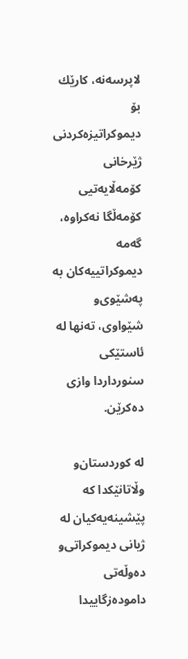لاپرسه‌‌نه‌‌، كارێك بۆ دیمو‌كراتیزه‌‌كردنی ژێرخانی كۆمه‌‌ڵایه‌تیی كۆمه‌ڵگا‌ نه‌‌كراوه‌‌، گه‌‌مه‌‌ دیموكراتییه‌‌كان به‌‌ په‌شێوی‌‌و  شێواوی، ته‌‌نها له‌‌ ئاستێكی سنورداردا وازی ده‌‌كرێن.

له‌‌ كوردستان‌و وڵاتانێكدا كه‌‌ پێشینه‌‌یه‌‌كیان له‌‌ ژیانی دیموكراتی‌و ده‌‌وڵه‌‌تی داموده‌‌زگاییدا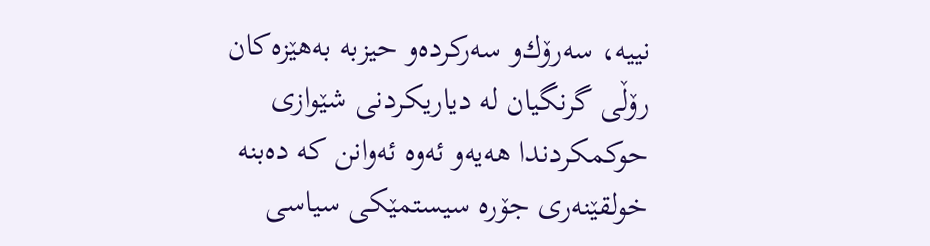نییه‌، سه‌‌رۆك‌و سه‌‌ركرده‌‌‌و حیزبه‌‌ به‌‌هێزه‌‌كان رۆڵی گرنگیان له‌‌ دیاریكردنی شێوازی حوكمكردندا هه‌‌یه‌‌‌و ئه‌‌وه‌‌ ئه‌‌وانن كه‌‌ ده‌‌بنه‌‌ خولقێنه‌‌ری جۆره‌‌ سیستمێكی سیاسی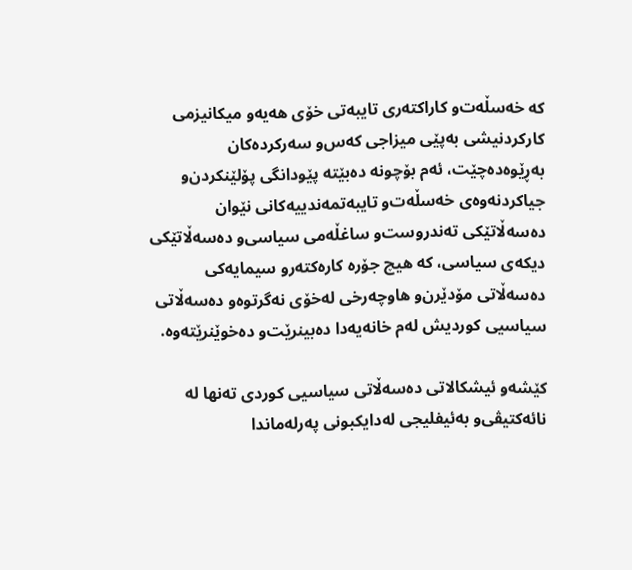كه‌‌ خه‌‌سڵه‌‌ت‌و كاراكته‌‌ری تایبه‌‌تی خۆی هه‌‌یه‌‌‌و میكانیزمی كاركردنیشی به‌‌پێی میزاجی كه‌‌س‌و سه‌‌ركرده‌‌كان به‌ڕێوه‌‌ده‌‌چێت، ئه‌‌م بۆچونه‌‌ ده‌‌بێته‌‌ پێودانگی پۆلێنكردن‌و جیاكردنه‌‌وه‌‌ی خه‌‌سڵه‌‌ت‌و تایبه‌‌تمه‌‌ندییه‌‌كانی نێوان ده‌‌سه‌‌ڵاتێكی ته‌‌ندروست‌و ساغڵه‌‌می سیاسی‌و ده‌‌سه‌‌ڵاتێكی دیكه‌‌ی سیاسی، كه‌‌ هیچ جۆره‌‌ كاره‌‌كته‌‌رو سیمایه‌‌كی ده‌‌سه‌‌ڵاتی مۆدێرن‌و هاوچه‌‌رخی له‌‌خۆی نه‌‌گرتوه‌‌‌و ده‌‌سه‌‌ڵاتی سیاسیی كوردیش له‌‌م خانه‌‌یه‌‌دا ده‌‌بینرێت‌و ده‌‌خوێنرێته‌‌وه‌‌.

كێشه‌‌‌و ئیشكالاتی ده‌‌سه‌‌ڵاتی سیاسیی كوردی ته‌‌نها له‌‌ نائه‌‌كتیڤی‌و به‌‌ئیفلیجی له‌‌دایكبونی په‌‌رله‌‌ماندا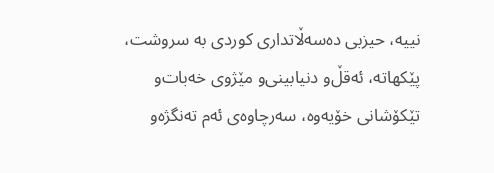نییه‌‌، حیزبی ده‌‌سه‌‌ڵاتداری كوردی به‌‌ سروشت، پێكهاته‌‌، ئه‌‌قڵ‌و دنیابینی‌و مێژوی خه‌‌بات‌و تێكۆشانی خۆیه‌‌وه‌‌، سه‌‌رچاوه‌‌ی ئه‌‌م ته‌‌نگژه‌‌‌و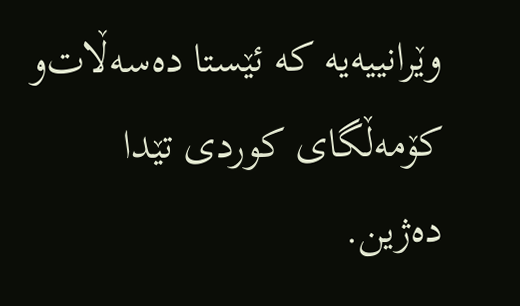وێرانییه‌‌یه‌‌ كه‌‌ ئێستا ده‌‌سه‌‌ڵات‌و كۆمه‌ڵگا‌ی كوردی تێدا ده‌‌ژین.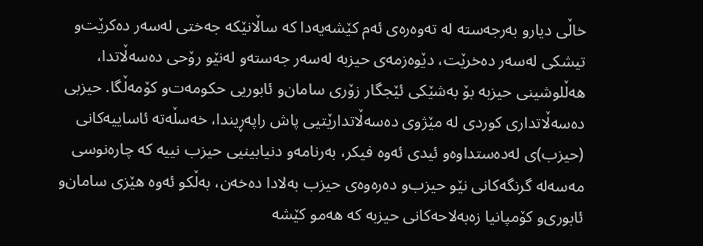خاڵی دیارو به‌‌رجه‌‌سته‌‌ له‌‌ ته‌‌وه‌‌ره‌‌ی ئه‌‌م كێشه‌‌یه‌‌دا كه‌‌ ساڵانێكه‌‌ جه‌‌ختی له‌‌سه‌‌ر ده‌‌كرێت‌و تیشكی له‌‌سه‌‌ر ده‌‌خرێت، دێوه‌‌زمه‌‌ی حیزبه‌‌ له‌‌سه‌‌ر جه‌‌سته‌‌‌و له‌‌نێو رۆحی ده‌‌سه‌‌ڵاتدا، هه‌‌ڵلوشینی حیزبه‌‌ بۆ به‌‌شێكی ئێجگار زۆری سامان‌و ئابوریی حكومه‌‌ت‌و كۆمه‌ڵگا‌. حیزبی ده‌‌سه‌‌ڵاتداری كوردی له‌‌ مێژوی ده‌‌سه‌‌ڵاتدارێتیی پاش راپه‌ڕیندا، خه‌‌سڵه‌‌ته‌‌ ئاساییه‌‌كانی (حیزب)ی له‌‌ده‌‌ستداوه‌‌‌و ئیدی ئه‌‌وه‌‌ فیكر، به‌‌رنامه‌‌‌و دنیابینیی حیزب نییه‌‌ كه‌‌ چاره‌‌نوسی مه‌‌سه‌‌له‌‌ گرنگه‌‌كانی نێو حیزب‌و ده‌‌ره‌‌وه‌‌ی حیزب به‌‌لادا ده‌‌خه‌‌ن، به‌‌ڵكو‌ ئه‌‌وه‌‌ هێزی سامان‌و ئابوری‌و كۆمپانیا زه‌‌به‌‌لاحه‌‌كانی حیزبه‌‌ كه‌‌ هه‌‌مو كێشه‌‌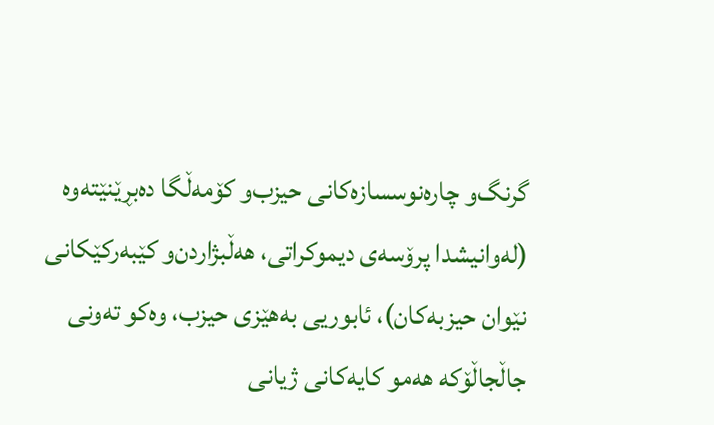گرنگ‌و چاره‌‌نوسسازه‌‌كانی حیزب‌و كۆمه‌ڵگا‌ ده‌‌بڕێنێته‌‌وه‌‌ (له‌‌وانیشدا پرۆسه‌‌ی دیموكراتی، هه‌‌ڵبژاردن‌و كێبه‌‌ركێكانی نێوان حیزبه‌‌كان)، ئابوریی به‌‌هێزی حیزب، وه‌‌كو ته‌‌ونی جاڵجاڵۆكه‌‌ هه‌‌مو كایه‌‌كانی ژیانی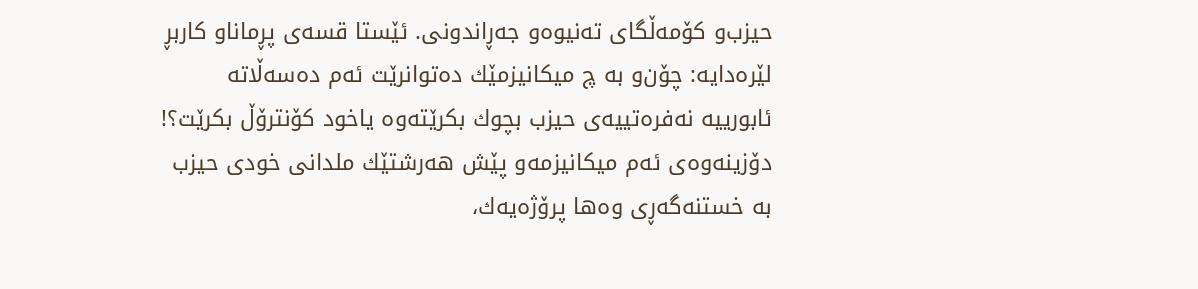حیزب‌و كۆمه‌ڵگا‌ی ته‌‌نیوه‌‌‌و جه‌ڕاندونی. ئێستا قسه‌‌ی پڕماناو كاربڕ لێره‌‌دایه‌‌: چۆن‌و به‌‌ چ میكانیزمێك ده‌‌توانرێت ئه‌‌م ده‌‌سه‌‌ڵاته‌‌ ئابورییه‌‌ نه‌‌فره‌‌تییه‌‌ی حیزب بچوك بكرێته‌‌وه‌‌ یاخود كۆنترۆڵ‌ بكرێت؟! دۆزینه‌‌وه‌‌ی ئه‌‌م میكانیزمه‌‌‌و پێش هه‌‌رشتێك ملدانی خودی حیزب به‌‌ خستنه‌‌گه‌ڕی وه‌‌ها پرۆژه‌‌یه‌‌ك،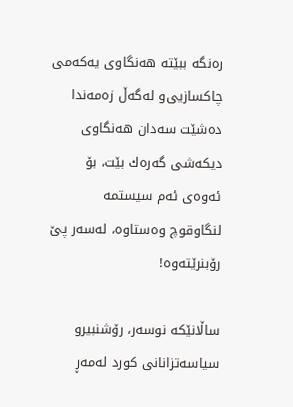ره‌‌نگه‌‌ ببێته‌‌ هه‌‌نگاوی یه‌‌كه‌‌می چاكسازیی‌و له‌‌گه‌‌ڵ‌ زه‌‌مه‌‌ندا ده‌‌شێت سه‌‌دان هه‌‌نگاوی دیكه‌‌شی گه‌‌ره‌‌ك بێت، بۆ ئه‌‌وه‌‌ی ئه‌‌م سیستمه‌‌ لنگاوقوچ وه‌‌ستاوه‌‌، له‌‌سه‌‌ر پێ‌ رۆبنرێته‌‌وه‌‌!

ساڵانێكه‌‌ نوسه‌‌ر، رۆشنبیرو سیاسه‌‌تزانانی كورد له‌‌مه‌ڕ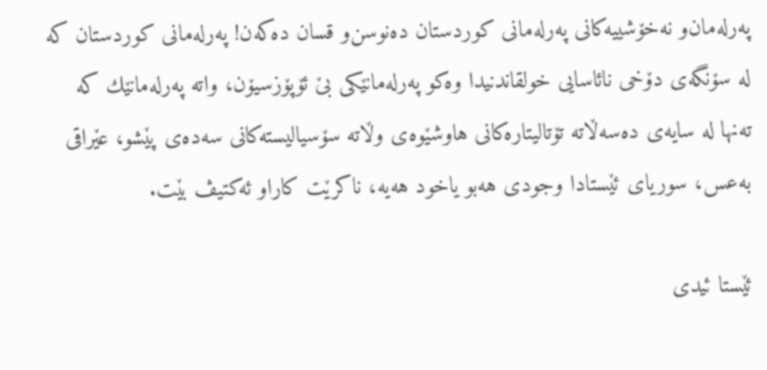په‌‌رله‌‌مان‌و نه‌‌خۆشییه‌‌كانی په‌‌رله‌‌مانی كوردستان ده‌‌نوسن‌و قسان ده‌‌كه‌‌ن! په‌‌رله‌‌مانی كوردستان كه‌‌ له‌‌ سۆنگه‌‌ی دۆخی نائاسایی خولقاندنیدا وه‌‌كو په‌‌رله‌‌مانێكی بێ‌ ئۆپۆزسیۆن، واته‌‌ په‌‌رله‌‌مانێك كه‌‌ ته‌‌نها له‌‌ سایه‌‌ی ده‌‌سه‌‌ڵاته‌‌ تۆتالیتاره‌‌كانی هاوشێوه‌‌ی وڵاته‌‌ سۆسیالیسته‌‌كانی سه‌‌ده‌‌ی پێشو، عێراقی به‌‌عس، سوریای ئێستادا وجودی هه‌‌بو یاخود هه‌‌یه‌‌، ناكرێت كاراو ئه‌كتیڤ بێت.

ئێستا ئیدی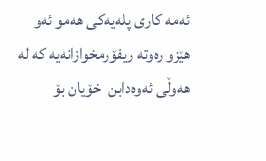ئه‌‌مه‌‌ كاری پله‌‌یه‌‌كی هه‌‌مو ئه‌‌و هێزو ره‌‌وته‌‌ ریفۆرمخوازانه‌‌یه‌‌ كه‌‌ له‌‌ هه‌‌‌وڵی ئه‌‌وه‌‌دابن  خۆیان بۆ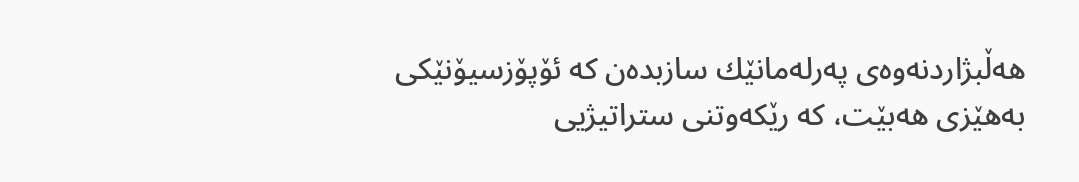هه‌‌ڵبژاردنه‌‌وه‌‌ی په‌‌رله‌‌مانێك سازبده‌‌ن كه‌‌ ئۆپۆزسیۆنێكی به‌هێزی هه‌‌بێت، كه‌‌ رێكه‌‌وتنی ستراتیژیی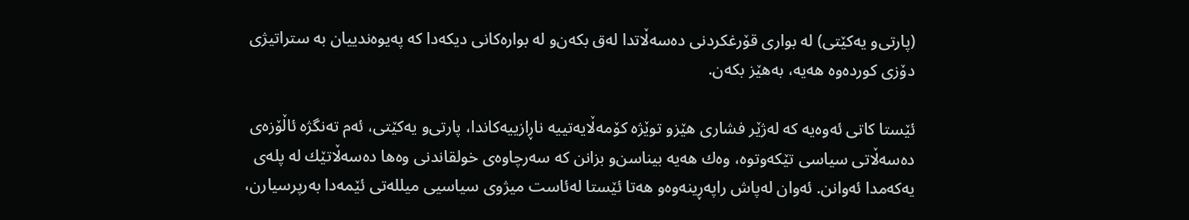(پارتی‌و یه‌‌كێتی) له‌‌ بواری قۆرغكردنی ده‌‌سه‌‌ڵاتدا له‌‌ق بكه‌‌ن‌و له‌‌ بواره‌‌كانی دیكه‌‌دا كه‌‌ په‌‌یوه‌‌ندییان به‌‌ ستراتیژی دۆزی كورده‌‌وه‌‌ هه‌‌یه‌‌، به‌‌هێز بكه‌‌ن.

ئێستا كاتی ئه‌‌وه‌‌یه‌‌ كه‌‌ له‌‌ژێر فشاری هێزو توێژه‌‌ كۆمه‌‌ڵایه‌تییه‌‌ ناڕازییه‌‌كاندا، پارتی‌و یه‌‌كێتی، ئه‌‌م ته‌‌نگژه‌‌ ئاڵۆزه‌‌ی ده‌‌سه‌‌ڵاتی سیاسی تێكه‌‌وتوه‌‌، وه‌‌ك هه‌‌یه‌‌ بیناسن‌و بزانن كه‌‌ سه‌‌رچاوه‌‌ی خولقاندنی وه‌‌ها ده‌‌سه‌‌ڵاتێك له‌‌ پله‌‌ی یه‌‌كه‌‌مدا ئه‌‌وانن. ئه‌‌وان له‌‌پاش راپه‌ڕینه‌‌وه‌‌‌و هه‌‌تا ئێستا له‌‌ئاست میژوی سیاسیی میلله‌‌تی ئێمه‌‌دا به‌‌رپرسیارن،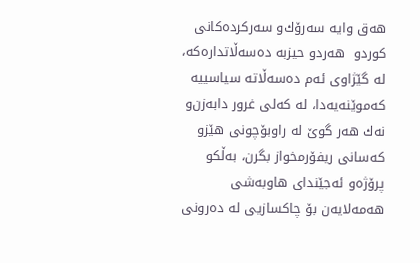هه‌‌ق وایه‌ سه‌‌رۆك‌و سه‌‌ركرده‌‌كانی كوردو  هه‌‌ردو حیزبه‌‌ ده‌‌سه‌‌ڵاتداره‌‌كه‌، له‌‌ گێژاوی ئه‌‌م ده‌‌سه‌‌ڵاته‌‌ سیاسییه‌‌ كه‌‌موێنه‌‌یه‌‌دا، له‌‌ كه‌‌لی غرور دابه‌‌زن‌و نه‌‌ك هه‌‌ر گوێ‌ له‌‌ راوبۆچونی هێزو كه‌‌سانی ریفۆرمخواز بگرن، به‌ڵكو‌ پرۆژه‌‌‌و ئه‌جێندای هاوبه‌‌شی هه‌‌مه‌‌لایه‌‌ن بۆ چاكسازیی له‌‌ ده‌‌رونی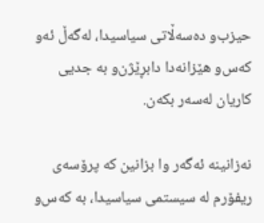حیزب‌و ده‌‌سه‌‌ڵاتی سیاسیدا، له‌‌گه‌‌ڵ‌ ئه‌‌و كه‌‌س‌و هێزانه‌‌دا دابڕێژن‌و به‌‌ جدیی كاریان له‌‌سه‌‌ر بكه‌‌ن.

نه‌‌زانینه‌ ئه‌‌گه‌‌ر وا بزانین كه‌‌ پرۆسه‌‌ی ریفۆرم له‌‌ سیستمی سیاسیدا، به‌‌ كه‌‌س‌و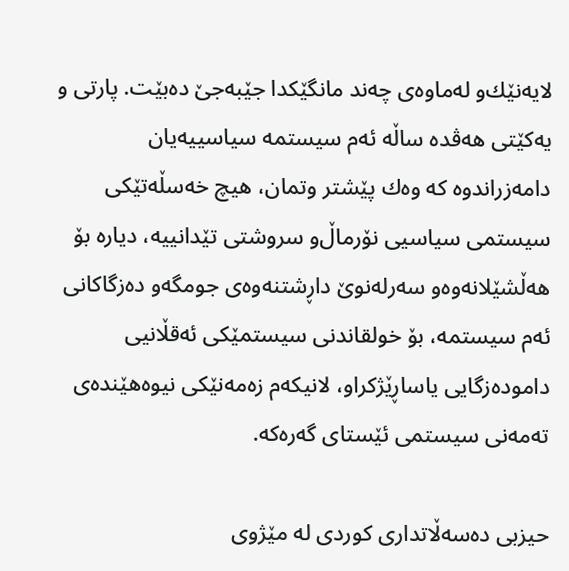لایه‌‌نێك‌و له‌‌ماوه‌‌ی چه‌‌ند مانگێكدا جێبه‌‌جێ‌ ده‌‌بێت. پارتی و یه‌‌كێتی هه‌‌ڤده‌‌ ساڵه‌‌ ئه‌‌م سیستمه‌‌ سیاسییه‌‌یان دامه‌‌زراندوه‌‌ كه‌‌ وه‌‌ك پێشتر وتمان، هیچ خه‌‌سڵه‌‌تێكی سیستمی سیاسیی نۆرماڵ‌و سروشتی تێدانییه‌‌، دیاره‌‌ بۆ هه‌‌ڵشێلانه‌‌وه‌‌‌و سه‌‌رله‌‌نوێ‌ داڕشتنه‌‌وه‌‌ی جومگه‌‌‌و ده‌‌زگاكانی ئه‌‌م سیستمه‌‌، بۆ خولقاندنی سیستمێكی ئه‌‌قڵانیی داموده‌‌زگایی یاساڕێژكراو، لانیكه‌‌م زه‌‌مه‌‌نێكی نیوه‌هێنده‌‌ی ته‌‌مه‌‌نی سیستمی ئێستای گه‌‌ره‌‌كه‌‌.

حیزبی ده‌‌سه‌‌ڵاتداری كوردی له‌‌ مێژوی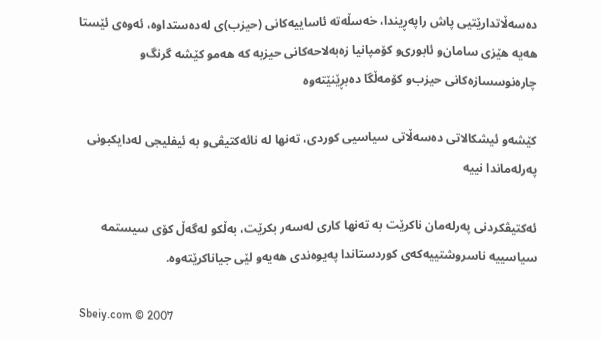ده‌‌سه‌‌ڵاتدارێتیی پاش راپه‌ڕیندا، خه‌‌سڵه‌‌ته‌‌ ئاساییه‌‌كانی (حیزب)ی له‌‌ده‌‌ستداوه‌‌، ئه‌وه‌ی‌ ئێستا هه‌یه‌ هێزی سامان‌و ئابوری‌و كۆمپانیا زه‌‌به‌‌لاحه‌‌كانی حیزبه‌‌ كه‌‌ هه‌‌مو كێشه‌‌ گرنگ‌و چاره‌‌نوسسازه‌‌كانی حیزب‌و كۆمه‌ڵگا‌ ده‌‌بڕێنێته‌‌وه‌‌

كێشه‌‌‌و ئیشكالاتی ده‌‌سه‌‌ڵاتی سیاسیی كوردی، ته‌‌نها له‌‌ نائه‌‌كتیڤی‌و به‌ ‌ئیفلیجی له‌‌دایكبونی په‌‌رله‌‌ماندا نییه‌‌

ئه‌كتیڤكردنی په‌‌رله‌‌مان ناكرێت به‌‌ ته‌‌نها كاری له‌‌سه‌‌ر بكرێت، به‌‌ڵكو‌ له‌‌گه‌‌ڵ‌ كۆی سیستمه‌‌ سیاسییه‌‌ ناسروشتییه‌‌كه‌‌ی كوردستاندا په‌‌یوه‌‌ندی هه‌‌یه‌‌‌و لێی جیاناكرێته‌‌وه‌.

Sbeiy.com © 2007